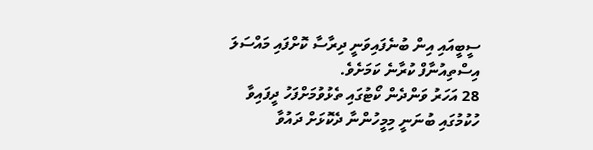ސީބީއައި އިން ބުނެފައިވަނީ ދިރާސާ ކޮށްފައި މައްސަލަ އިސްތިއުނާފް ކުރާނެ ކަމަށެވެ.
28 އަހަރު ވަންދެން ކޯޓުގައި ތެޅުވުމަށްފަހު ދީފައިވާ ހުކުމުގައި ބުނަނީ މިމީހުންނާ ދެކޮޅަށް ދައުވާ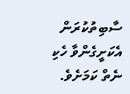ސާބިތުކުރަން އެކަށީގެންވާ ހެކި ނެތް ކަމަށެވެ.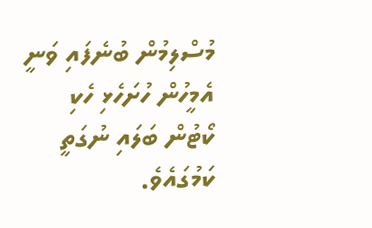މުސްލިމުން ބުނެފައި ވަނީ އެމީހުން ހުށަހެޅި ހެކި ކޯޓުން ބަލައި ނުގަތީ ކަމުގައެވެ.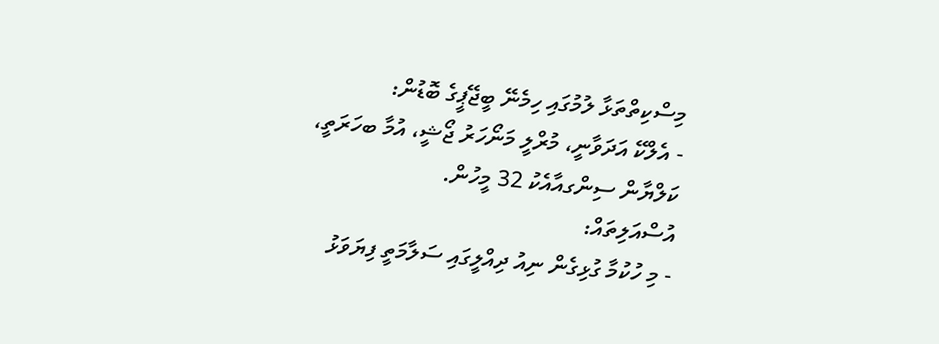މިސްކިތްތަޅާ ލުމުގައި ހިމެނޭ ބީޖޭޕީގެ ބޮޑުން:
- އެލްކޭ އަދަވާނީ، މުރްލީ މަނޯހަރު ޖޯޝީ، އުމާ ބހަރަތީ، ކަލްޔާން ސިންގއާއެކު 32 މީހުން.
އުސްއަލިތައް:
- މި ހުކުމާ ގުޅިގެން ނިއު ދިއްލީގައި ސަލާމަތީ ފިޔަވަޅު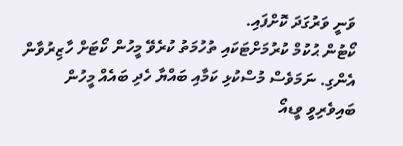ވަނީ ވަރުގަދަ ކޮށްފައި.
ކޯޓުން ޙުކުމް ކުރުމަށްޓަކައި ތުހުމަތު ކުރެވޭ މީހުން ކޯޓަށް ހާޒިރުވާން އެންގި. ނަމަވެސް މުސްކުޅި ކަމާއި ބައްޔާ ހެދި ބައެއް މީހުން ބައިވެރިވީ ވީޑއޯ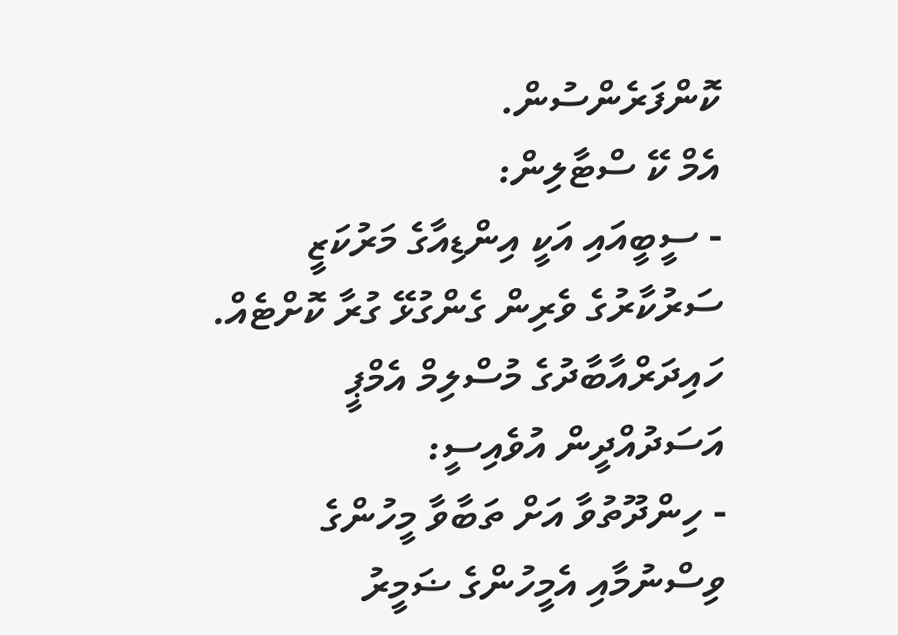ކޮންފަރެންސުން.
އެމް ކޭ ސްޓާލިން:
- ސީބީއައި އަކީ އިންޑިއާގެ މަރުކަޒީ ސަރުކާރުގެ ވެރިން ގެންގުޅޭ ގުރާ ކޮށްޓެއް.
ހައިދަރްއާބާދުގެ މުސްލިމް އެމްޕީ އަސަދުއްދީން އުވެއިސީ:
- ހިންދޫތުވާ އަށް ތަބާވާ މީހުންގެ ވިސްނުމާއި އެމީހުންގެ ޟަމީރު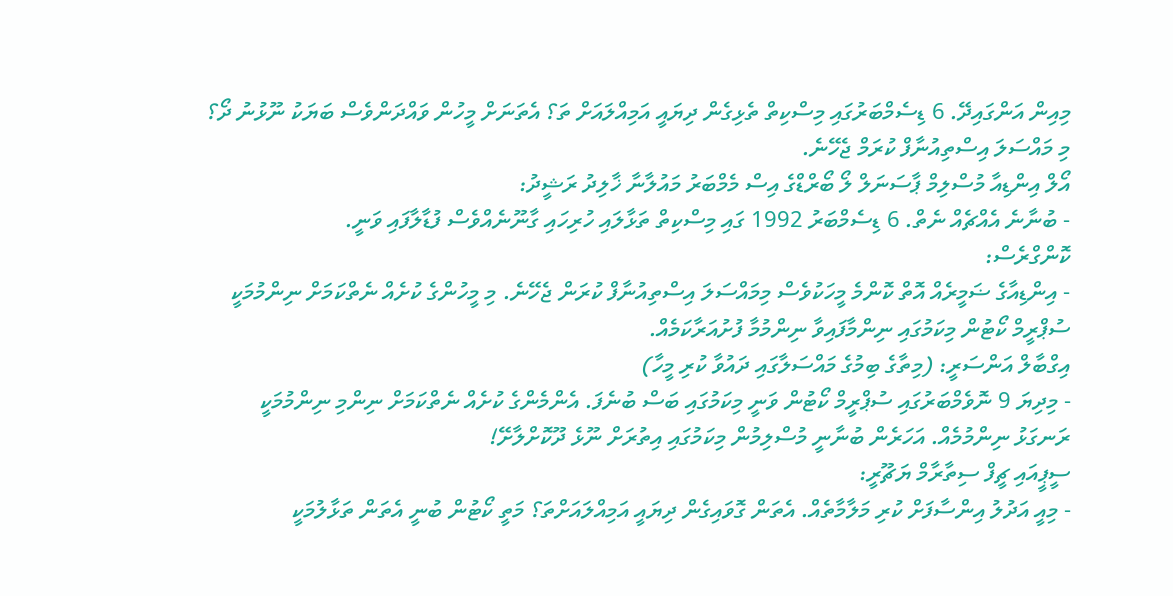މިއިން އަންގައިދޭ. 6 ޑިސެމްބަރުގައި މިސްކިތް ތެޅިގެން ދިޔައީ އަމިއްލައަށް ތަ؟ އެތަނަށް މީހުން ވައްދަންވެސް ބަޔަކު ނޫޅުނު ދޯ؟ މި މައްސަލަ އިސްތިއުނާފް ކުރަމް ޖެހޭނެ.
އޯލް އިންޑިއާ މުސްލިމް ޕާސަނަލް ލޯ ބޯރްޑްގެ އިސް މެމްބަރު މައުލާނާ ޚާލިދު ރަޝީދު:
- ބުނާނެ އެއްޗެއް ނެތް. 6 ޑިސެމްބަރު 1992 ގައި މިސްކިތް ތަޅާލައި ހުރިހައި ގާނޫނެއްވެސް ފުޑާލާފައި ވަނީ.
ކޮންގްރެސް:
- އިންޑިއާގެ ޟަމީރެއް އޮތް ކޮންމެ މީހަކުވެސް މިމައްސަލަ އިސްތިއުނާފް ކުރަން ޖެހޭނެ. މި މީހުންގެ ކުށެއް ނެތްކަމަށް ނިންމުމަކީ ސުޕްރީމް ކޯޓުން މިކަމުގައި ނިންމާފައިވާ ނިންމުމާ ފުށުއަރާކަމެއް.
އިގްބާލް އަންސަރީ: (މިތާގެ ބިމުގެ މައްސަލާގައި ދައުވާ ކުރި މީހާ)
- މިދިޔަ 9 ނޮވެމްބަރުގައި ސުޕްރީމް ކޯޓުން ވަނީ މިކަމުގައި ބަސް ބުނެފަ. އެންމެންގެ ކުށެއް ނެތްކަމަށް ނިންމި ނިންމުމަކީ ރަނގަޅު ނިންމުމެއް. އަހަރެން ބުނާނީ މުސްލިމުން މިކަމުގައި އިތުރަށް ނޫޅެ ދޫކޮށްލާށޭ!
ސީޕީއައި ޗީފް ސިތާރާމް ޔަޗޫރީ:
- މިއީ އަދުލު އިންސާފަށް ކުރި މަލާމާތެއް. އެތަން ގޮވައިގެން ދިޔައީ އަމިއްލައަށްތަ؟ މަތީ ކޯޓުން ބުނީ އެތަން ތަޅާލުމަކީ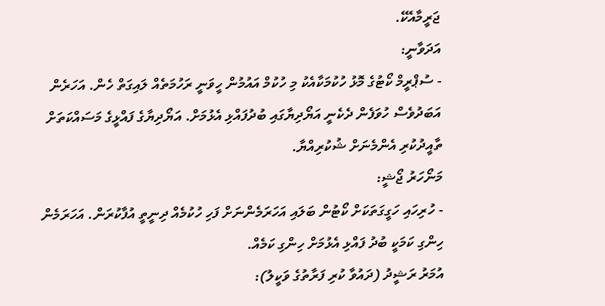ޖަރީމާއެކޭ.
އަދަވާނީ:
- ސުޕްރީމް ކޯޓުގެ މޮޅު ހުކުމަކާއެކު މި ހުކުމް އައުމުން ހީވަނީ ރަހުމަތެއް ލައިގަތް ހެން. އަހަރެން އަބަދުވެސް ހުވަފެން ދެކެނީ އަޔޯދިޔާގައި ބުދުފައްޅި އެޅުމަށް. އަޔޯދިޔާގެ ފައްޅީގެ މަސައްކަތަށް ތާއީދުކުރި އެންމެނަށް ޝުކުރިއްޔާ.
މަނޯހަރު ޖޯޝީ:
- ހުރިހައި ހަގީގަތަކަށް ކޯޓުން ބަލައި އަހަރަމެންނަށް ފަހި ހުކުމެއް ދިނީތީ އުފާކުރަން. އަހަރަމެން ހިންގި ކަމަކީ ބުދު ފައްޅި އެޅުމަށް ހިންގި ކަމެއް.
އުމަރު ރަޝީދު (ދައުވާ ކުރި ފަރާތުގެ ވަކީލު):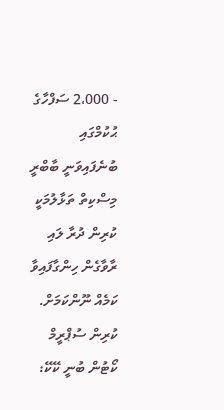- 2،000 ސަފްހާގެ ޙުކުމްގައި ބުނެފައިވަނީ ބާބްރީ މިސްކިތް ތަޅާލުމަކީ ކުރިން ދުރާ ލައި ރާވާގެން ހިންގާފައިވާ ކަމެއް ނޫންކަމަށް.
ކުރިން ސުޕްރީމް ކޯޓުން ބުނީ ކޭކޭ: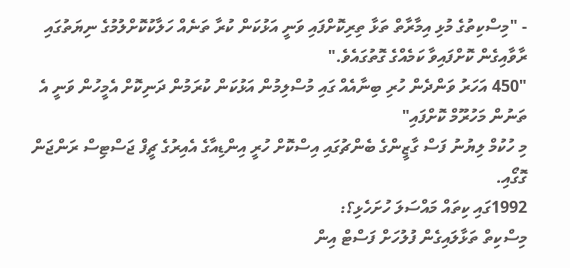- "މިސްކިތުގެ މުޅި އިމާރާތް ތަޅާ ތިރިކޮށްފައި ވަނީ އަޅުކަން ކުރާ ތަނެއް ހަލާކުކޮށްލުމުގެ ނިޔަތުގައި ރާވާއިގެން ކޮށްފައިވާ ކަމެއްގެ ގޮތުގައެވެ."
"450 އަހަރު ވަންދެން ހުރި ބިނާއެއް ގައި މުސްލިމުން އަޅުކަން ކުރަމުން ދަނިކޮށް އެމީހުން ވަނީ އެ ތަނުން މަހުރޫމް ކޮށްފައި"
މި ހުކުމް ލިޔުނު ފަސް ގާޒީންގެ ބެންޗުގައި އިސްކޮށް ހުރީ އިންޑިއާގެ އެއިރުގެ ޗީފް ޖަސްޓިސް ރަންޖަން ގޮގޯއި.
1992ގައި ކިތައް މައްސަލަ ހުށަހެޅި؟:
މިސްކިތް ތަޅާލައިގެން ފުލުހަށް ފަސްޓް އިން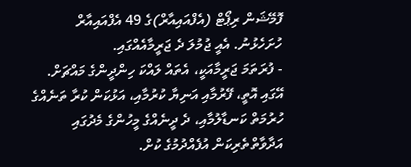ފޮމޭޝަން ރިޕޯޓް (އެފްއައިއާރް)ގެ 49 އެފްއައިއާރް ހުށަހެޅުނު. އެއީ ޖުމުލަ ދެ ޖަރީމާއެއްގައި.
- ފުރަތަމަ ޖަރީމާއަކީ، އެތައް ލައްކަ ހިންދީންގެ މައްޗަށް. އޭގައި އޮތީ، ފޭރުމާއި އަނިޔާ ކުރުމާއި، އަޅުކަން ކުރާ ތަނެއްގެ ހުރުމަތް ކަނޑާލުމާއި، ދެ ދީނެއްގެ މީހުންގެ މެދުގައި އަދާވާތްތެރިކަން އުފެއްދުމުގެ ކުށް.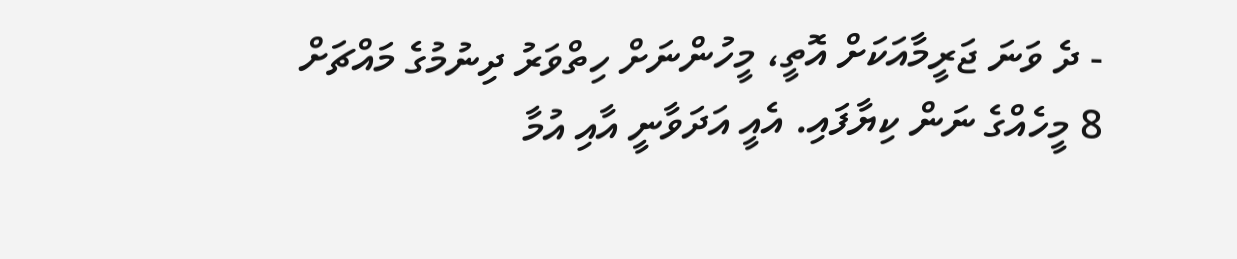- ދެ ވަނަ ޖަރީމާއަކަށް އޮތީ، މީހުންނަށް ހިތްވަރު ދިނުމުގެ މައްޗަށް 8 މީހެއްގެ ނަން ކިޔާފައި. އެއީ އަދަވާނީ އާއި އުމާ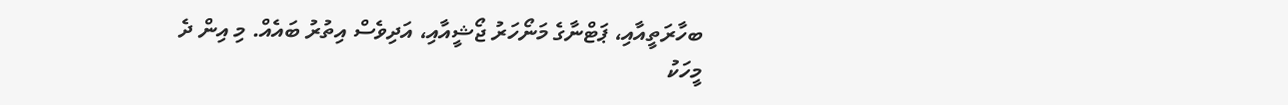ބހާރަތީއާއި، ޕަޓްނާގެ މަނޯހަރު ޖޯޝީއާއި، އަދިވެސް އިތުރު ބައެއް. މި އިން ދެ މީހަކު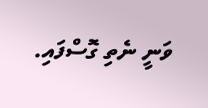ވަނީ ނެތި ގޮސްފައި.